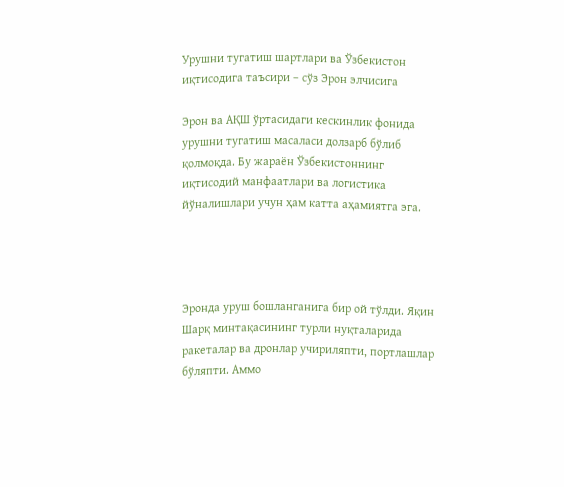Урушни тугатиш шартлари ва Ўзбекистон иқтисодига таъсири – сўз Эрон элчисига

Эрон ва АҚШ ўртасидаги кескинлик фонида урушни тугатиш масаласи долзарб бўлиб қолмоқда. Бу жараён Ўзбекистоннинг иқтисодий манфаатлари ва логистика йўналишлари учун ҳам катта аҳамиятга эга.




Эронда уруш бошланганига бир ой тўлди. Яқин Шарқ минтақасининг турли нуқталарида ракеталар ва дронлар учириляпти, портлашлар бўляпти. Аммо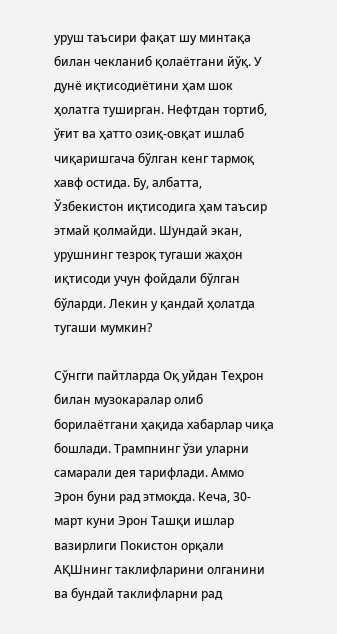уруш таъсири фақат шу минтақа билан чекланиб қолаётгани йўқ. У дунё иқтисодиётини ҳам шок ҳолатга туширган. Нефтдан тортиб, ўғит ва ҳатто озиқ-овқат ишлаб чиқаришгача бўлган кенг тармоқ хавф остида. Бу, албатта, Ўзбекистон иқтисодига ҳам таъсир этмай қолмайди. Шундай экан, урушнинг тезроқ тугаши жаҳон иқтисоди учун фойдали бўлган бўларди. Лекин у қандай ҳолатда тугаши мумкин?

Сўнгги пайтларда Оқ уйдан Теҳрон билан музокаралар олиб борилаётгани ҳақида хабарлар чиқа бошлади. Трампнинг ўзи уларни самарали дея тарифлади. Аммо Эрон буни рад этмоқда. Кеча, 30-март куни Эрон Ташқи ишлар вазирлиги Покистон орқали АҚШнинг таклифларини олганини ва бундай таклифларни рад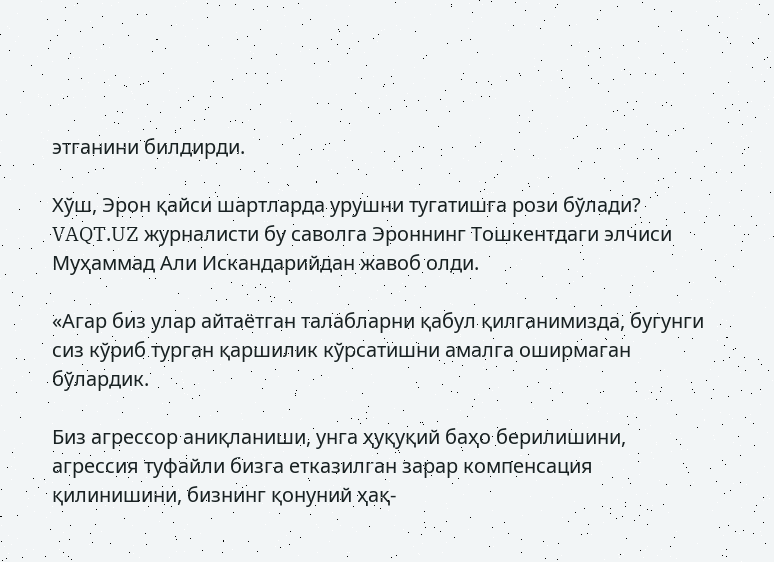этганини билдирди.

Хўш, Эрон қайси шартларда урушни тугатишга рози бўлади? VAQT.UZ журналисти бу саволга Эроннинг Тошкентдаги элчиси Муҳаммад Али Искандарийдан жавоб олди.

«Агар биз улар айтаётган талабларни қабул қилганимизда, бугунги сиз кўриб турган қаршилик кўрсатишни амалга оширмаган бўлардик.

Биз агрессор аниқланиши, унга ҳуқуқий баҳо берилишини, агрессия туфайли бизга етказилган зарар компенсация қилинишини, бизнинг қонуний ҳақ-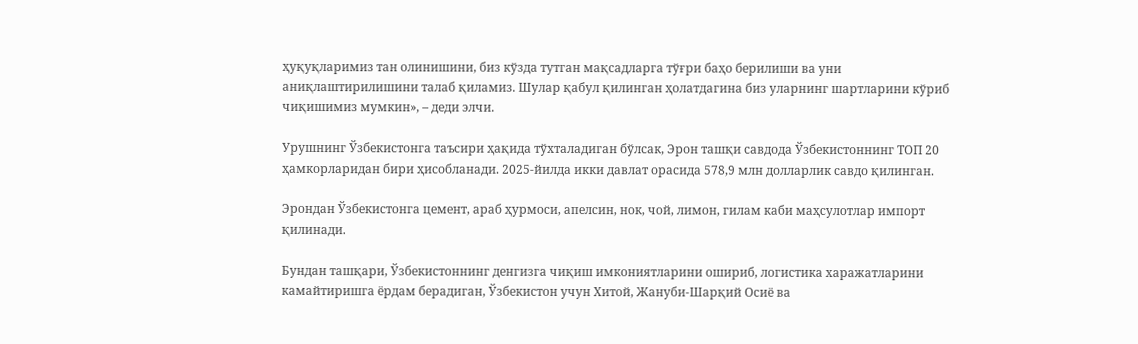ҳуқуқларимиз тан олинишини, биз кўзда тутган мақсадларга тўғри баҳо берилиши ва уни аниқлаштирилишини талаб қиламиз. Шулар қабул қилинган ҳолатдагина биз уларнинг шартларини кўриб чиқишимиз мумкин», – деди элчи.

Урушнинг Ўзбекистонга таъсири ҳақида тўхталадиган бўлсак, Эрон ташқи савдода Ўзбекистоннинг ТОП 20 ҳамкорларидан бири ҳисобланади. 2025-йилда икки давлат орасида 578,9 млн долларлик савдо қилинган.

Эрондан Ўзбекистонга цемент, араб ҳурмоси, апелсин, нок, чой, лимон, гилам каби маҳсулотлар импорт қилинади.

Бундан ташқари, Ўзбекистоннинг денгизга чиқиш имкониятларини ошириб, логистика харажатларини камайтиришга ёрдам берадиган, Ўзбекистон учун Хитой, Жануби-Шарқий Осиё ва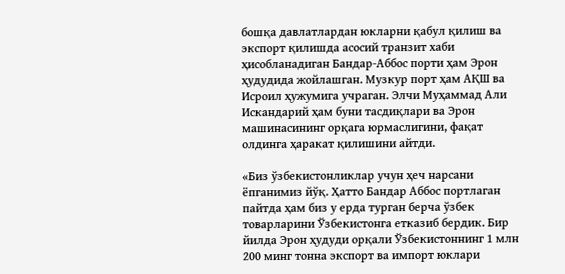бошқа давлатлардан юкларни қабул қилиш ва экспорт қилишда асосий транзит хаби ҳисобланадиган Бандар-Аббос порти ҳам Эрон ҳудудида жойлашган. Музкур порт ҳам АҚШ ва Исроил ҳужумига учраган. Элчи Муҳаммад Али Искандарий ҳам буни тасдиқлари ва Эрон машинасининг орқага юрмаслигини, фақат олдинга ҳаракат қилишини айтди.

«Биз ўзбекистонликлар учун ҳеч нарсани ёпганимиз йўқ. Ҳатто Бандар Аббос портлаган пайтда ҳам биз у ерда турган берча ўзбек товарларини Ўзбекистонга етказиб бердик. Бир йилда Эрон ҳудуди орқали Ўзбекистоннинг 1 млн 200 минг тонна экспорт ва импорт юклари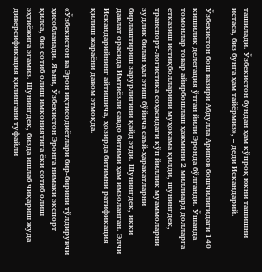ташилади. Ўзбекистон бундан ҳам кўпроқ юкни ташишни истаса, биз бунга ҳам тайёрмиз», – деди Искандарий.

Ўзбекистон бош вазири Абдулла Арипов бошчилигидаги 140 кишилик делегация ўтган йили Эронда бўлганди. Ўшанда томонлар товар айирбошлаш ҳажмини 2 миллиард долларга етказиш истиқболларини муҳокама қилди, шунингдек, транспорт-логистика соҳасидаги кўп йиллик муаммоларни зудлик билан ҳал этиш бўйича саъй-ҳаракатларни бирлаштириш зарурлигини қайд этди. Шунингдек, икки давлат орасида Имтиёзли савдо битими ҳам имзоланган. Элчи Искандарийнинг айтишича, ҳозирда битимни ратификация қилиш жараёни давом этмоқда.

«Ўзбекистон ва Эрон иқтисодиётлари бир-бирини тўлдирувчи ҳисобланади. Яъни, Ўзбекистон Эронга нимаки экспорт қилса, биз сотиб олиш имкониятига ёки сотиб олиш эҳтиёжига эгамиз. Шунингдек, бизда ишлаб чиқариш жуда диверсификация қилингани туфайли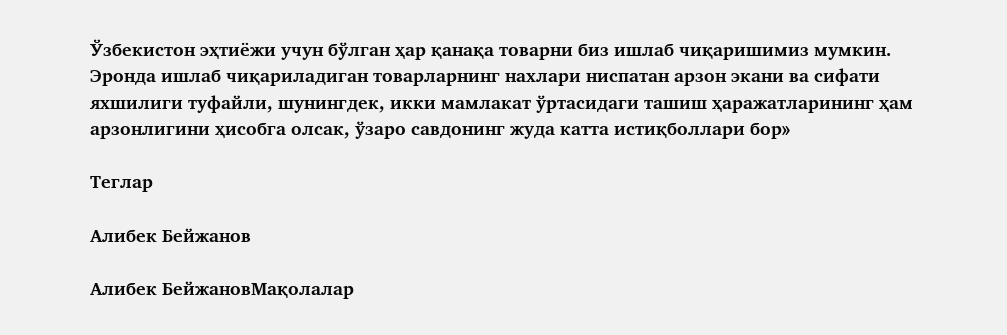Ўзбекистон эҳтиёжи учун бўлган ҳар қанақа товарни биз ишлаб чиқаришимиз мумкин. Эронда ишлаб чиқариладиган товарларнинг нахлари ниспатан арзон экани ва сифати яхшилиги туфайли, шунингдек, икки мамлакат ўртасидаги ташиш ҳаражатларининг ҳам арзонлигини ҳисобга олсак, ўзаро савдонинг жуда катта истиқболлари бор»

Теглар

Алибек Бейжанов

Алибек БейжановМақолалар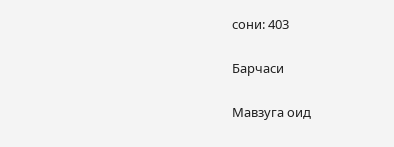сони: 403

Барчаси

Мавзуга оид